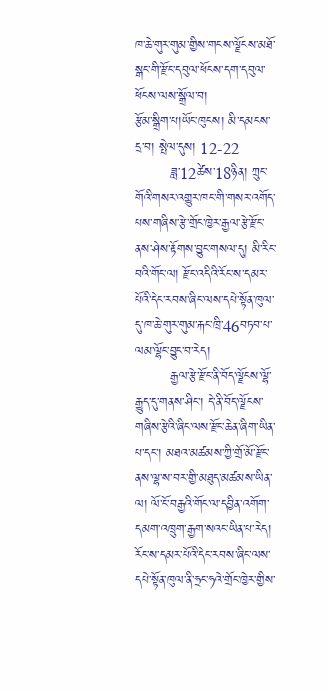ཁ་ཆེ་གུར་གུམ་གྱིས་གངས་ལྗོངས་མཐོ་སྒང་གི་རྫོང་དབུལ་ཕོངས་དག་དབུལ་ཕོངས་ལས་སྒྲོལ་བ།
རྩོམ་སྒྲིག་པ།ཡོང་ཁུངས། མི་དམངས་དྲ་བ། སྤེལ་དུས། 12-22
        ཟླ་12ཚེས་18ཉིན། ཀྲུང་གོའི་གསར་འགྱུར་ཁང་གི་གསར་འགོད་པས་གཞིས་རྩེ་གྲོང་ཁྱེར་རྒྱལ་རྩེ་རྫོང་ནས་ཤེས་རྟོགས་བྱུང་གསལ་དུ། མི་རིང་བའི་གོང་ལ། རྫོང་འདིའི་རོང་ས་དམར་པོའི་དེང་རབས་ཞིང་ལས་དཔེ་སྟོན་ཁུལ་དུ་ཁ་ཆེ་གུར་གུམ་རྐང་ཁྲི་46བཏབ་པ་ལམ་ལྷོང་བྱུང་བ་རེད།
        རྒྱལ་རྩེ་རྫོང་ནི་བོད་ལྗོངས་ལྷོ་རྒྱུད་དུ་གནས་ཤིང་། དེ་ནི་བོད་ལྗོངས་གཞིས་རྩེའི་ཞིང་ལས་རྫོང་ཆེན་ཞིག་ཡིན་པ་དང་། མཐའ་མཚམས་ཀྱི་གྲོ་མོ་རྫོང་ནས་ལྷ་ས་བར་གྱི་མཐུད་མཚམས་ཡིན་ལ། ལོ་ངོ་བརྒྱའི་གོང་ལ་དབྱིན་འགོག་དམག་འཁྲུག་རྒྱག་སའང་ཡིན་པ་རེད། རོང་ས་དམར་པོའི་དེང་རབས་ཞིང་ལས་དཔེ་སྟོན་ཁུལ་ནི་ཧྲང་ཧའེ་གྲོང་ཁྱེར་གྱིས་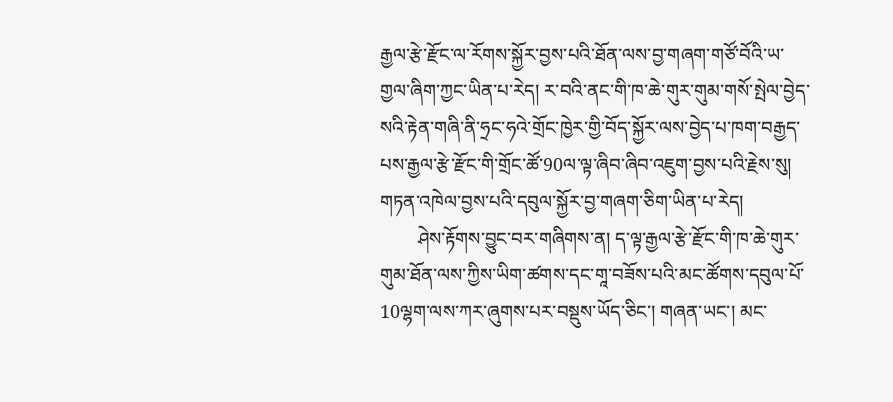རྒྱལ་རྩེ་རྫོང་ལ་རོགས་སྐྱོར་བྱས་པའི་ཐོན་ལས་བྱ་གཞག་གཙོ་བོའི་ཡ་གྱལ་ཞིག་ཀྱང་ཡིན་པ་རེད། ར་བའི་ནང་གི་ཁ་ཆེ་གུར་གུམ་གསོ་སྤེལ་བྱེད་སའི་རྟེན་གཞི་ནི་ཧྲང་ཧའེ་གྲོང་ཁྱེར་གྱི་བོད་སྐྱོར་ལས་བྱེད་པ་ཁག་བརྒྱད་པས་རྒྱལ་རྩེ་རྫོང་གི་གྲོང་ཚོ་90ལ་ལྟ་ཞིབ་ཞིབ་འཇུག་བྱས་པའི་རྗེས་སུ། གཏན་འཁེལ་བྱས་པའི་དབུལ་སྐྱོར་བྱ་གཞག་ཅིག་ཡིན་པ་རེད།
        ཤེས་རྟོགས་བྱུང་བར་གཞིགས་ན། ད་ལྟ་རྒྱལ་རྩེ་རྫོང་གི་ཁ་ཆེ་གུར་གུམ་ཐོན་ལས་ཀྱིས་ཡིག་ཚགས་དང་གཱ་བཟོས་པའི་མང་ཚོགས་དབུལ་པོ་10ལྷག་ལས་ཀར་ཞུགས་པར་བསྡུས་ཡོད་ཅིང་། གཞན་ཡང་། མང་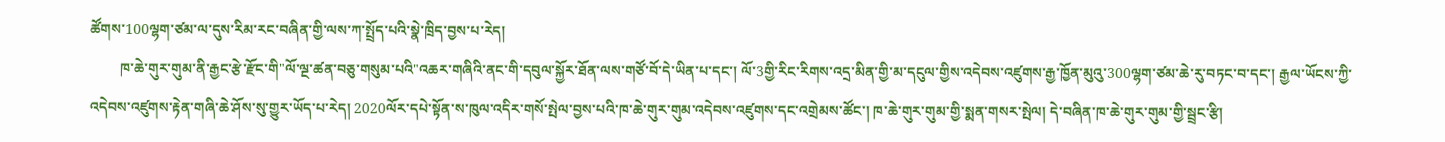ཚོགས་100ལྷག་ཙམ་ལ་དུས་རིམ་རང་བཞིན་གྱི་ལས་ཀ་སྤྲོད་པའི་སྣེ་ཁྲིད་བྱས་པ་རེད།
        ཁ་ཆེ་གུར་གུམ་ནི་རྒྱང་རྩེ་རྫོང་གི"ལོ་ལྔ་ཚན་བཅུ་གསུམ་པའི"འཆར་གཞིའི་ནང་གི་དབུལ་སྐྱོར་ཐོན་ལས་གཙོ་བོ་དེ་ཡིན་པ་དང་། ལོ་3གྱི་རིང་རིགས་འདྲ་མིན་གྱི་མ་དངུལ་གྱིས་འདེབས་འཛུགས་རྒྱ་ཁྱོན་མུའུ་300ལྷག་ཙམ་ཆེ་རུ་བཏང་བ་དང་། རྒྱལ་ཡོངས་ཀྱི་འདེབས་འཛུགས་རྟེན་གཞི་ཆེ་ཤོས་སུ་གྱུར་ཡོད་པ་རེད། 2020ལོར་དཔེ་སྟོན་ས་ཁུལ་འདིར་གསོ་སྤེལ་བྱས་པའི་ཁ་ཆེ་གུར་གུམ་འདེབས་འཛུགས་དང་འགྲེམས་ཚོང་། ཁ་ཆེ་གུར་གུམ་གྱི་སྨན་གསར་སྤེལ། དེ་བཞིན་ཁ་ཆེ་གུར་གུམ་གྱི་སྦྲང་རྩི།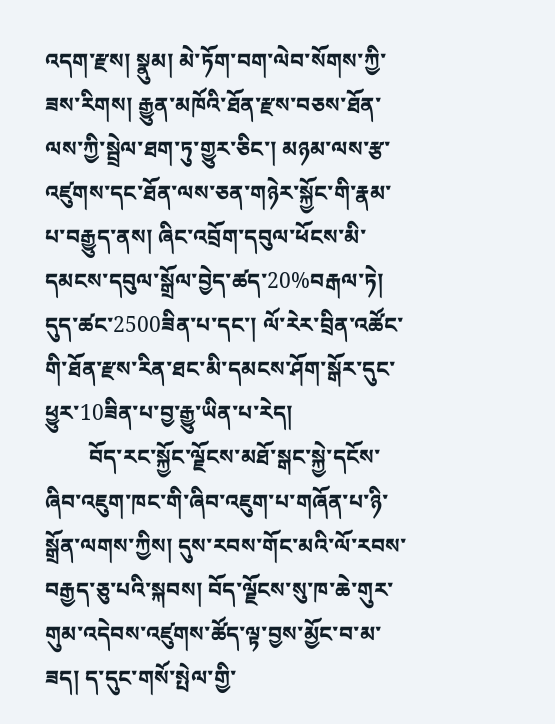འདག་རྫས། སྣུམ། མེ་ཏོག་བག་ལེབ་སོགས་ཀྱི་ཟས་རིགས། རྒྱུན་མཁོའི་ཐོན་རྫས་བཅས་ཐོན་ལས་ཀྱི་སྦྲེལ་ཐག་ཏུ་གྱུར་ཅིང་། མཉམ་ལས་རྩ་འཛུགས་དང་ཐོན་ལས་ཅན་གཉེར་སྐྱོང་གི་རྣམ་པ་བརྒྱུད་ནས། ཞིང་འབྲོག་དབུལ་ཕོངས་མི་དམངས་དབུལ་སྒྲོལ་བྱེད་ཚད་20%བརྒལ་ཏེ། དུད་ཚང་2500ཟིན་པ་དང་། ལོ་རེར་བྲིན་འཚོང་གི་ཐོན་རྫས་རིན་ཐང་མི་དམངས་ཤོག་སྒོར་དུང་ཕྱུར་10ཟིན་པ་བྱ་རྒྱུ་ཡིན་པ་རེད།
        བོད་རང་སྐྱོང་ལྗོངས་མཐོ་སྒང་སྐྱེ་དངོས་ཞིབ་འཇུག་ཁང་གི་ཞིབ་འཇུག་པ་གཞོན་པ་ཉི་སྒྲོན་ལགས་ཀྱིས། དུས་རབས་གོང་མའི་ལོ་རབས་བརྒྱད་ཅུ་པའི་སྐབས། བོད་ལྗོངས་སུ་ཁ་ཆེ་གུར་གུམ་འདེབས་འཛུགས་ཚོད་ལྟ་བྱས་མྱོང་བ་མ་ཟད། ད་དུང་གསོ་སྤེལ་གྱི་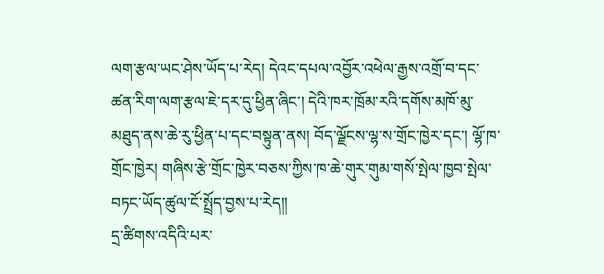ལག་རྩལ་ཡང་ཤེས་ཡོད་པ་རེད། དེའང་དཔལ་འབྱོར་འཕེལ་རྒྱས་འགྲོ་བ་དང་ཚན་རིག་ལག་རྩལ་ཇེ་དར་དུ་ཕྱིན་ཞིང་། དེའི་ཁར་ཁྲོམ་རའི་དགོས་མཁོ་མུ་མཐུད་ནས་ཆེ་རུ་ཕྱིན་པ་དང་བསྟུན་ནས། བོད་ལྗོངས་ལྷ་ས་གྲོང་ཁྱེར་དང་། ལྷོ་ཁ་གྲོང་ཁྱེར། གཞིས་རྩེ་གྲོང་ཁྱེར་བཅས་ཀྱིས་ཁ་ཆེ་གུར་གུམ་གསོ་སྤེལ་ཁྱབ་སྤེལ་བཏང་ཡོད་ཚུལ་ངོ་སྤྲོད་བྱས་པ་རེད།།
དྲ་ཚིགས་འདིའི་པར་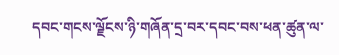དབང་གངས་ལྗོངས་ཉི་གཞོན་དྲ་བར་དབང་བས་ཕན་ཚུན་ལ་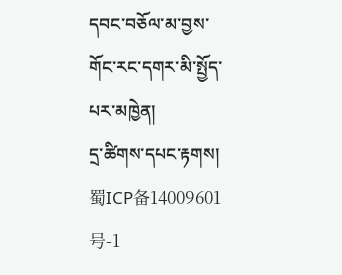དབང་བཅོལ་མ་བྱས་གོང་རང་དགར་མི་སྤྱོད་པར་མཁྱེན།
དྲ་ཚིགས་དཔང་རྟགས། 蜀ICP备14009601号-1